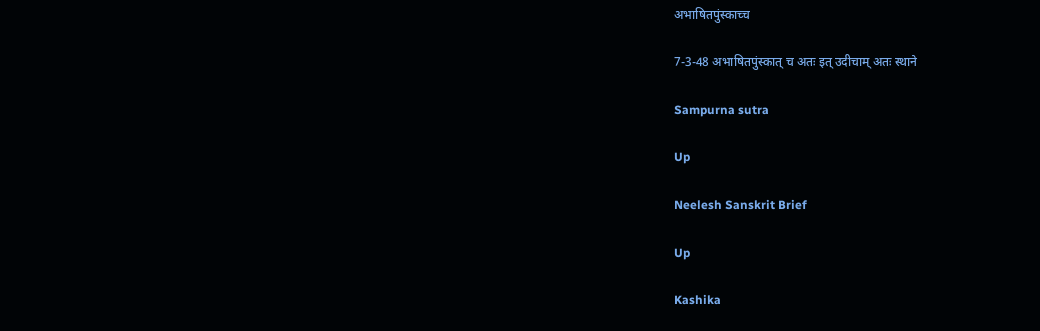अभाषितपुंस्काच्च

7-3-48 अभाषितपुंस्कात् च अतः इत् उदीचाम् अतः स्थाने

Sampurna sutra

Up

Neelesh Sanskrit Brief

Up

Kashika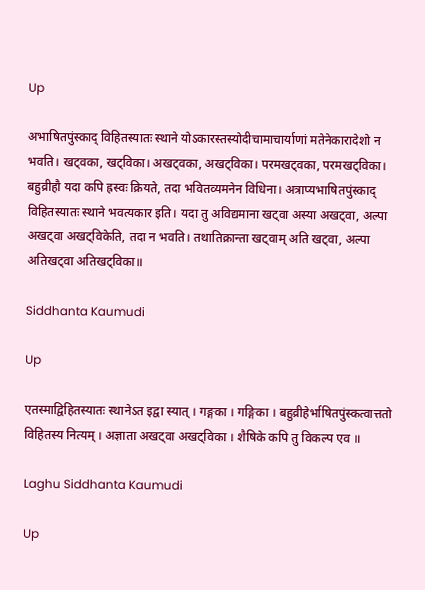Up

अभाषितपुंस्काद् विहितस्यातः स्थाने योऽकारस्तस्योदीचामाचार्याणां मतेनेकारादेशो न भवति। खट्वका, खट्विका। अखट्वका, अखट्विका। परमखट्वका, परमखट्विका। बहुव्रीहौ यदा कपि ह्रस्वः क्रियते, तदा भवितव्यमनेन विधिना। अत्राप्यभाषितपुंस्काद् विहितस्यातः स्थाने भवत्यकार इति। यदा तु अविद्यमाना खट्वा अस्या अखट्वा, अल्पा अखट्वा अखट्विकेति, तदा न भवति। तथातिक्रान्ता खट्वाम् अति खट्वा, अल्पा अतिखट्वा अतिखट्विका॥

Siddhanta Kaumudi

Up

एतस्माद्विहितस्यातः स्थानेऽत इद्वा स्यात् । गङ्गका । गङ्गिका । बहुव्रीहेर्भाषितपुंस्कत्वात्ततो विहितस्य नित्यम् । अज्ञाता अखट्वा अखट्विका । शैषिके कपि तु विकल्प एव ॥

Laghu Siddhanta Kaumudi

Up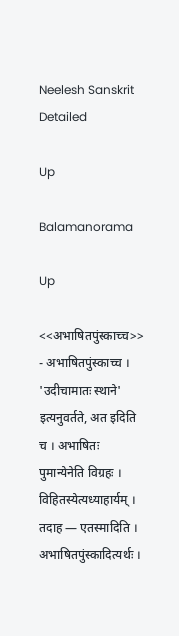Neelesh Sanskrit Detailed

Up

Balamanorama

Up

<<अभाषितपुंस्काच्च>> - अभाषितपुंस्काच्च । 'उदीचामातः स्थाने' इत्यनुवर्तते, अत इदिति च । अभाषितः पुमान्येनेति विग्रहः । विहितस्येत्यध्याहार्यम् । तदाह — एतस्मादिति । अभाषितपुंस्कादित्यर्थः ।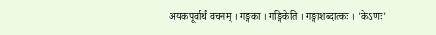अयकपूर्वार्थं वचनम् । गङ्गका । गङ्गिकेति । गङ्गाशब्दात्कः । 'केऽणः'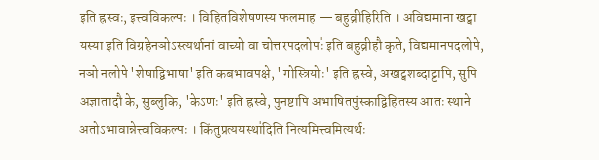इति ह्रस्वः, इत्त्वविकल्पः । विहितविशेषणस्य फलमाह — बहुव्रीहिरिति । अविद्यमाना खट्वा यस्या इति विग्रहेनञोऽस्त्यर्थानां वाच्यो वा चोत्तरपदलोपः॑ इति बहुव्रीहौ कृते, विद्यमानपदलोपे, नञो नलोपे 'शेषाद्विभाषा' इति कबभावपक्षे, 'गोस्त्रियोः' इति ह्रस्वे, अखट्वशब्दाट्टापि, सुपि अज्ञातादौ के, सुब्लुकि, 'केऽणः' इति ह्रस्वे, पुनष्टापि अभाषितपुंस्काद्विहितस्य आतः स्थाने अतोऽभावान्नेत्त्वविकल्पः । किंतुप्रत्ययस्था॑दिति नित्यमित्त्वमित्यर्थः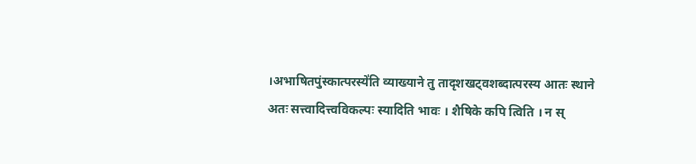।अभाषितपुंस्कात्परस्ये॑ति व्याख्याने तु तादृशखट्वशब्दात्परस्य आतः स्थाने अतः सत्त्वादित्त्वविकल्पः स्यादिति भावः । शैषिके कपि त्विति । न स्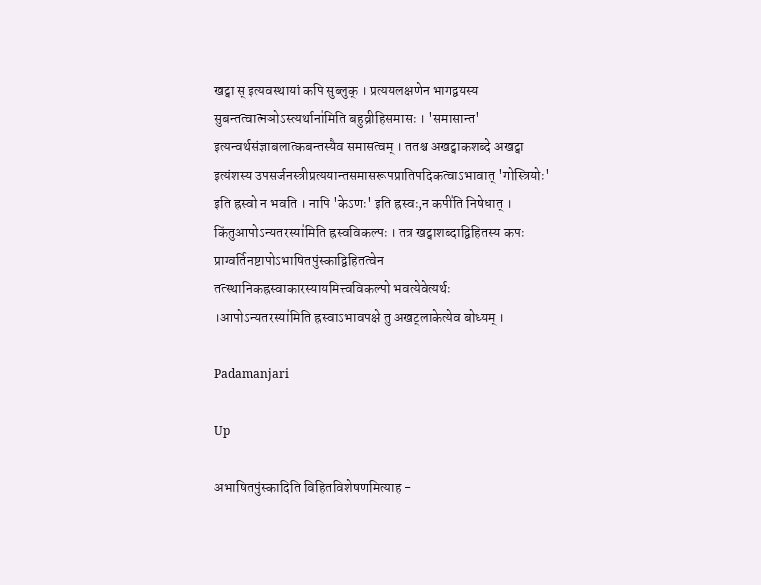खट्वा स् इत्यवस्थायां कपि सुब्लुक् । प्रत्ययलक्षणेन भागद्वयस्य सुबन्तत्वात्नञोऽस्त्यर्थाना॑मिति बहुव्रीहिसमासः । 'समासान्त' इत्यन्वर्थसंज्ञाबलात्कबन्तस्यैव समासत्वम् । ततश्च अखट्वाकशब्दे अखट्वा इत्यंशस्य उपसर्जनस्त्रीप्रत्ययान्तसमासरूपप्रातिपदिकत्वाऽभावात् 'गोस्त्रियोः' इति ह्रस्वो न भवति । नापि 'केऽणः' इति ह्रस्वः,न कपी॑ति निषेधात् । किंतुआपोऽन्यतरस्या॑मिति ह्रस्वविकल्पः । तत्र खट्वाशब्दाद्विहितस्य कपः प्राग्वर्तिनष्टापोऽभाषितपुंस्काद्विहितत्वेन तत्स्थानिकह्रस्वाकारस्यायमित्त्वविकल्पो भवत्येवेत्यर्थः ।आपोऽन्यतरस्या॑मिति ह्रस्वाऽभावपक्षे तु अखट्लाकेत्येव बोध्यम् ।

Padamanjari

Up

अभाषितपुंस्कादिति विहितविशेषणमित्याह -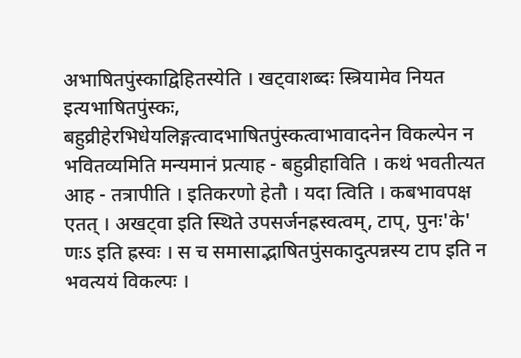अभाषितपुंस्काद्विहितस्येति । खट्वाशब्दः स्त्रियामेव नियत इत्यभाषितपुंस्कः, बहुव्रीहेरभिधेयलिङ्गत्वादभाषितपुंस्कत्वाभावादनेन विकल्पेन न भवितव्यमिति मन्यमानं प्रत्याह - बहुव्रीहाविति । कथं भवतीत्यत आह - तत्रापीति । इतिकरणो हेतौ । यदा त्विति । कबभावपक्ष एतत् । अखट्वा इति स्थिते उपसर्जनह्रस्वत्वम्, टाप्, पुनः'के' णःऽ इति ह्रस्वः । स च समासाद्भाषितपुंसकादुत्पन्नस्य टाप इति न भवत्ययं विकल्पः ।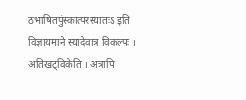ठभाषितपुंस्कात्परस्यातःऽ इति विज्ञायमाने स्यादेवात्र विकल्पः । अतिखट्विकेति । अत्रापि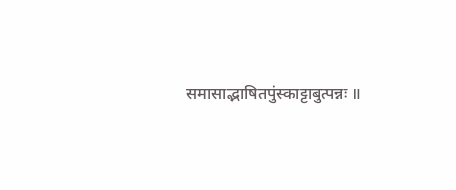समासाद्भाषितपुंस्काट्टाबुत्पन्नः ॥